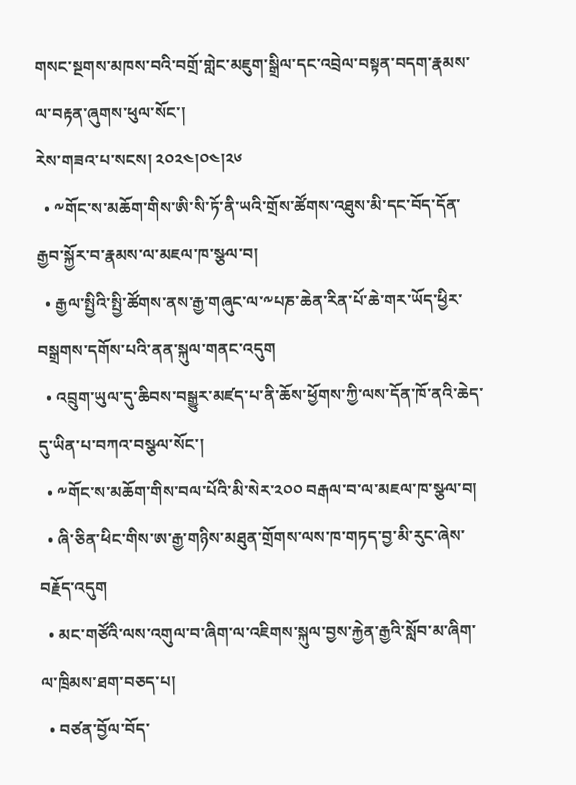གསང་སྔགས་མཁས་བའི་བགྲོ་གླེང་མཇུག་སྒྲིལ་དང་འབྲེལ་བསྟན་བདག་རྣམས་ལ་བརྟན་ཞུགས་ཕུལ་སོང་།
རེས་གཟའ་པ་སངས། ༢༠༢༤།༠༤།༢༦
  • ༸གོང་ས་མཆོག་གིས་ཨི་སི་ཏོ་ནི་ཡའི་གྲོས་ཚོགས་འཐུས་མི་དང་བོད་དོན་རྒྱབ་སྐྱོར་བ་རྣམས་ལ་མཇལ་ཁ་སྩལ་བ།
  • རྒྱལ་སྤྱིའི་སྤྱི་ཚོགས་ནས་རྒྱ་གཞུང་ལ་༸པཎ་ཆེན་རིན་པོ་ཆེ་གར་ཡོད་ཕྱིར་བསྒྲགས་དགོས་པའི་ནན་སྐུལ་གནང་འདུག
  • འབྲུག་ཡུལ་དུ་ཆིབས་བསྒྱུར་མཛད་པ་ནི་ཆོས་ཕྱོགས་ཀྱི་ལས་དོན་ཁོ་ནའི་ཆེད་དུ་ཡིན་པ་བཀའ་བསྩལ་སོང་།
  • ༸གོང་ས་མཆོག་གིས་བལ་པོའི་མི་སེར་༢༠༠ བརྒལ་བ་ལ་མཇལ་ཁ་སྩལ་བ།
  • ཞི་ཅིན་ཕིང་གིས་ཨ་རྒྱ་གཉིས་མཐུན་གྲོགས་ལས་ཁ་གཏད་བྱ་མི་རུང་ཞེས་བརྗོད་འདུག
  • མང་གཙོའི་ལས་འགུལ་བ་ཞིག་ལ་འཇིགས་སྐུལ་བྱས་རྐྱེན་རྒྱའི་སློབ་མ་ཞིག་ལ་ཁྲིམས་ཐག་བཅད་པ།
  • བཙན་བྱོལ་བོད་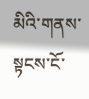མིའི་གནས་སྟངས་ངོ་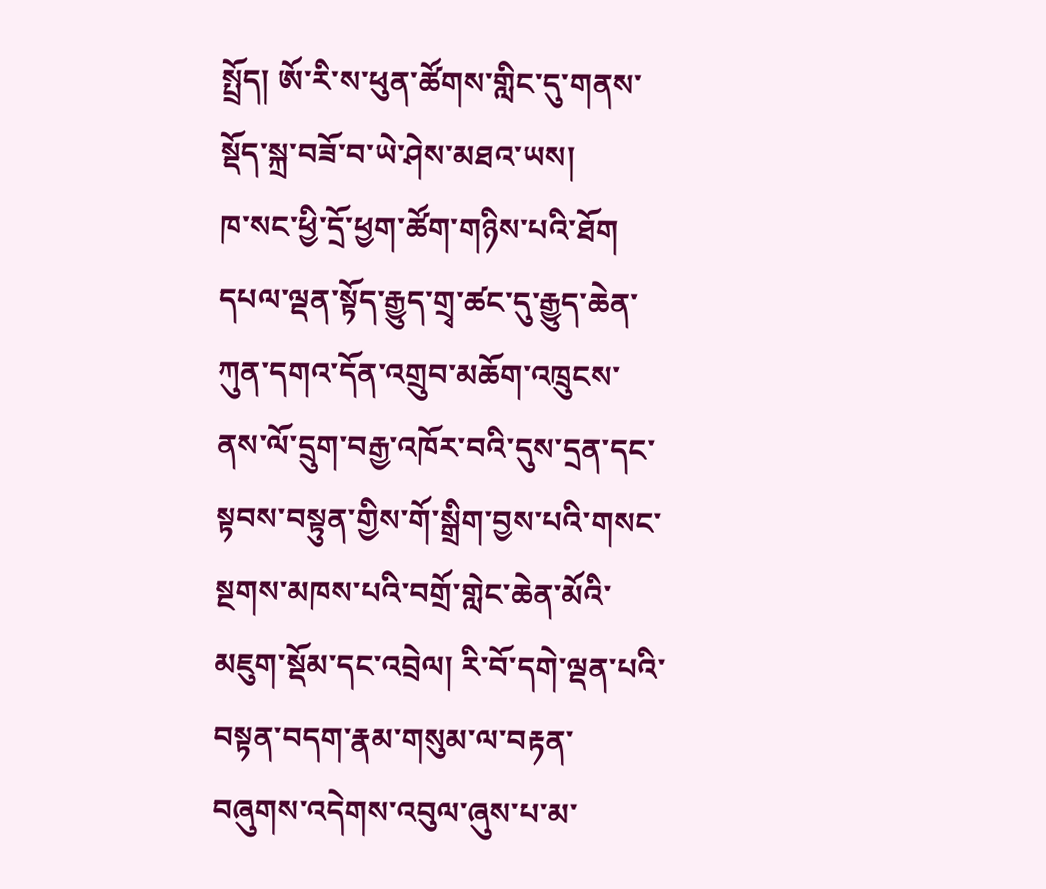སྤྲོད། ཨོ་རི་ས་ཕུན་ཚོགས་གླིང་དུ་གནས་སྡོད་སྐྲ་བཟོ་བ་ཡེ་ཤེས་མཐའ་ཡས།
ཁ་སང་ཕྱི་དྲོ་ཕྱག་ཚོག་གཉིས་པའི་ཐོག དཔལ་ལྡན་སྟོད་རྒྱུད་གྲྭ་ཚང་དུ་རྒྱུད་ཆེན་ཀུན་དགའ་དོན་འགྲུབ་མཆོག་འཁྲུངས་ནས་ལོ་དྲུག་བརྒྱ་འཁོར་བའི་དུས་དྲན་དང་སྟབས་བསྟུན་གྱིས་གོ་སྒྲིག་བྱས་པའི་གསང་སྔགས་མཁས་པའི་བགྲོ་གླེང་ཆེན་མོའི་མཇུག་སྡོམ་དང་འབྲེལ། རི་བོ་དགེ་ལྡན་པའི་བསྟན་བདག་རྣམ་གསུམ་ལ་བརྟན་བཞུགས་འདེགས་འབུལ་ཞུས་པ་མ་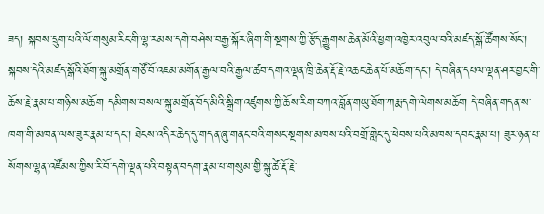ཟད། སྐབས་དྲུག་པའི་ལོ་གསུམ་རིང་གི་ལྷ་རམས་དགེ་བཤེས་བརྒྱ་སྐོར་ཞིག་གི་སྔགས་ཀྱི་རྩོད་རྒྱུགས་ཆེན་མོའི་ཕྱག་འཁྱེར་འབུལ་བའི་མཛད་སྒོ་ཚོགས་སོང་།
སྐབས་དེའི་མཛད་སྒོའི་ཐོག་སྐུ་མགྲོན་གཙོ་བོ་འཇམ་མགོན་རྒྱལ་བའི་རྒྱལ་ཚབ་དགའ་ལྡན་ཁྲི་ཆེན་རྡོ་རྗེ་འཆང་ཆེན་པོ་མཆོག་དང་། དེ་བཞིན་དཔལ་ལྡན་ཤར་བྱང་གི་ཆོས་རྗེ་རྣམ་པ་གཉིས་མཆོག དམིགས་བསལ་སྐུ་མགྲོན་བོད་མིའི་སྒྲིག་འཛུགས་ཀྱི་ཆོས་རིག་བཀའ་བློན་གཡུ་ཐོག་ཀརྨ་དགེ་ལེགས་མཆོག དེ་བཞིན་གདན་ས་ཁག་གི་མཁན་ལས་ཟུར་རྣམ་པ་དང་། ཐེངས་འདིར་ཆེད་དུ་གདན་ཞུ་གནང་བའི་གསང་སྔགས་མཁས་པའི་བགྲོ་གླེང་དུ་ཕེབས་པའི་མཁས་དབང་རྣམ་པ། ཟུར་ཉན་པ་སོགས་ལྷན་འཛོམས་ཀྱིས་རི་བོ་དགེ་ལྡན་པའི་བསྟན་བདག་རྣམ་པ་གསུམ་གྱི་སྐུ་ཚེ་རྡོ་རྗེ་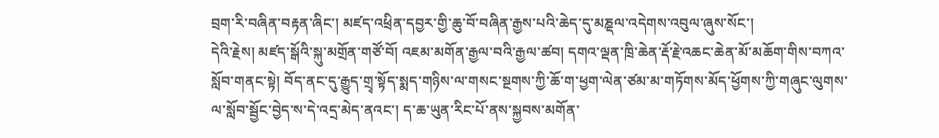བྲག་རི་བཞིན་བརྟན་ཞིང་། མཛད་འཕྲིན་དབྱར་གྱི་ཆུ་བོ་བཞིན་རྒྱས་པའི་ཆེད་དུ་མཎྡལ་འདེགས་འབུལ་ཞུས་སོང་།
དེའི་རྗེས། མཛད་སྒོའི་སྐུ་མགྲོན་གཙོ་བོ། འཇམ་མགོན་རྒྱལ་བའི་རྒྱལ་ཚབ། དགའ་ལྡན་ཁྲི་ཆེན་རྡོ་རྗེ་འཆང་ཆེན་མོ་མཆོག་གིས་བཀའ་སློབ་གནང་སྟེ། བོད་ནང་དུ་རྒྱུད་གྲྭ་སྟོད་སྨད་གཉིས་ལ་གསང་སྔགས་ཀྱི་ཆོ་ག་ཕྱག་ལེན་ཙམ་མ་གཏོགས་མོད་ཕྱོགས་ཀྱི་གཞུང་ལུགས་ལ་སློབ་སྦྱོང་བྱེད་ས་དེ་འདྲ་མེད་ནའང་། ད་ཆ་ཡུན་རིང་པོ་ནས་སྐྱབས་མགོན་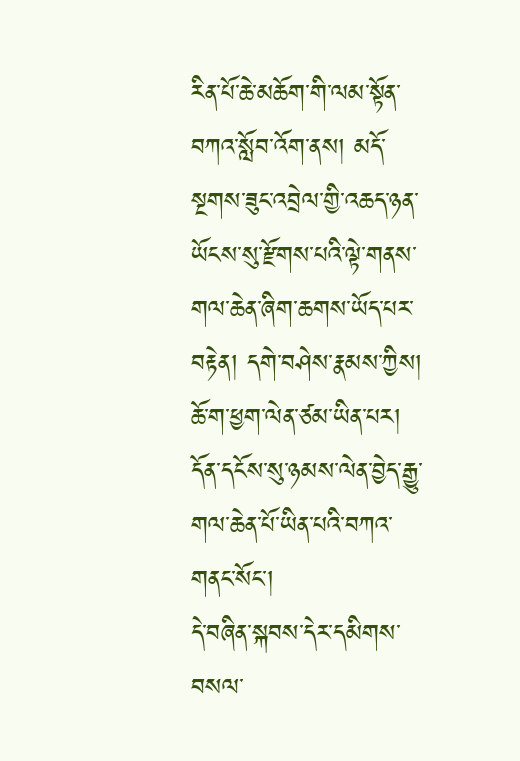རིན་པོ་ཆེ་མཆོག་གི་ལམ་སྟོན་བཀའ་སློབ་འོག་ནས། མདོ་སྔགས་ཟུང་འབྲེལ་གྱི་འཆད་ཉན་ཡོངས་སུ་རྫོགས་པའི་ལྟེ་གནས་གལ་ཆེན་ཞིག་ཆགས་ཡོད་པར་བརྟེན། དགེ་བཤེས་རྣམས་ཀྱིས། ཆོ་ག་ཕྱག་ལེན་ཙམ་ཡིན་པར། དོན་དངོས་སུ་ཉམས་ལེན་བྱེད་རྒྱུ་གལ་ཆེན་པོ་ཡིན་པའི་བཀའ་གནང་སོང་།
དེ་བཞིན་སྐབས་དེར་དམིགས་བསལ་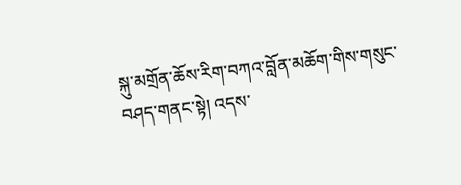སྐུ་མགྲོན་ཆོས་རིག་བཀའ་བློན་མཆོག་གིས་གསུང་བཤད་གནང་སྟེ། འདས་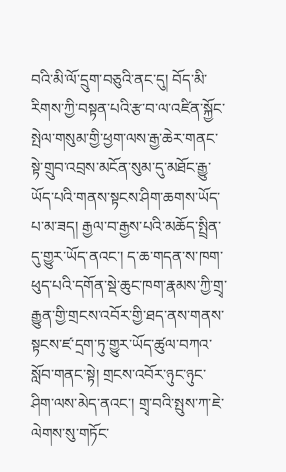བའི་མི་ལོ་དྲུག་བཅུའི་ནང་དུ། བོད་མི་རིགས་ཀྱི་བསྟན་པའི་རྩ་བ་ལ་འཛིན་སྐྱོང་སྤེལ་གསུམ་གྱི་ཕྱག་ལས་རྒྱ་ཆེར་གནང་སྟེ་གྲུབ་འབྲས་མངོན་སུམ་དུ་མཐོང་རྒྱུ་ཡོད་པའི་གནས་སྟངས་ཤིག་ཆགས་ཡོད་པ་མ་ཟད། རྒྱལ་བ་རྒྱས་པའི་མཆོད་སྤྲིན་དུ་གྱུར་ཡོད་ནའང་། ད་ཆ་གདན་ས་ཁག་ཕུད་པའི་དགོན་སྡེ་ཆུང་ཁག་རྣམས་ཀྱི་གྲྭ་རྒྱུན་གྱི་གྲངས་འབོར་གྱི་ཐད་ནས་གནས་སྟངས་ཛ་དྲག་ཏུ་གྱུར་ཡོད་ཚུལ་བཀའ་སློབ་གནང་སྟེ། གྲངས་འབོར་ཉུང་ཉུང་ཤིག་ལས་མེད་ནའང་། གྲྭ་བའི་སྤུས་ཀ་ཇེ་ལེགས་སུ་གཏོང་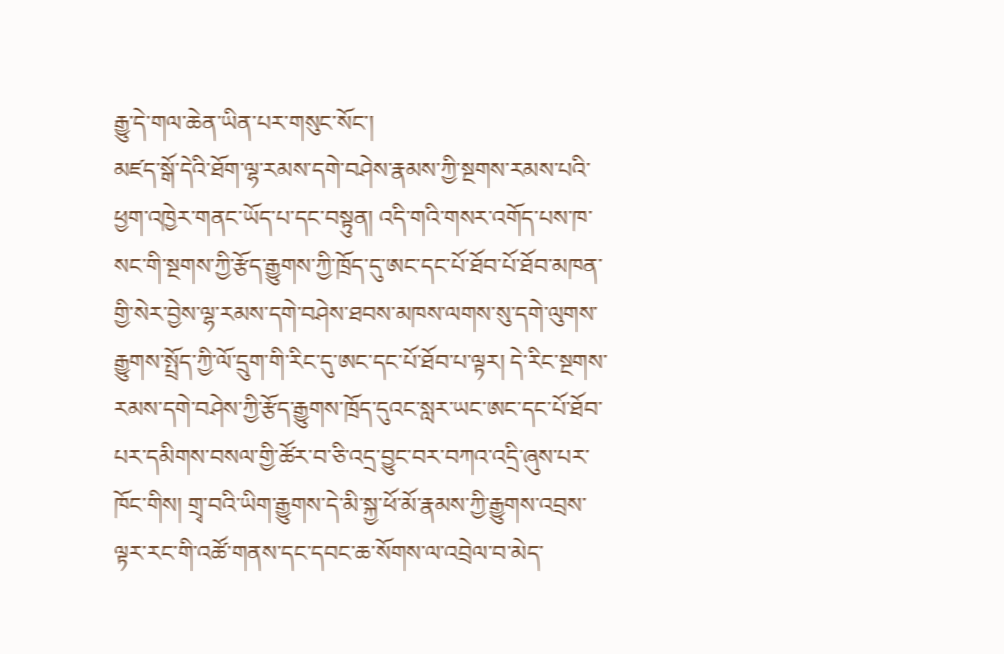རྒྱུ་དེ་གལ་ཆེན་ཡིན་པར་གསུང་སོང་།
མཛད་སྒོ་དེའི་ཐོག་ལྷ་རམས་དགེ་བཤེས་རྣམས་ཀྱི་སྔགས་རམས་པའི་ཕྱག་འཁྱེར་གནང་ཡོད་པ་དང་བསྟུན། འདི་གའི་གསར་འགོད་པས་ཁ་སང་གི་སྔགས་ཀྱི་རྩོད་རྒྱུགས་ཀྱི་ཁྲོད་དུ་ཨང་དང་པོ་ཐོབ་པོ་ཐོབ་མཁན་གྱི་སེར་བྱེས་ལྷ་རམས་དགེ་བཤེས་ཐབས་མཁས་ལགས་སུ་དགེ་ལུགས་རྒྱུགས་སྤྲོད་ཀྱི་ལོ་དྲུག་གི་རིང་དུ་ཨང་དང་པོ་ཐོབ་པ་ལྟར། དེ་རིང་སྔགས་རམས་དགེ་བཤེས་ཀྱི་རྩོད་རྒྱུགས་ཁྲོད་དུའང་སླར་ཡང་ཨང་དང་པོ་ཐོབ་པར་དམིགས་བསལ་གྱི་ཚོར་བ་ཅི་འདྲ་བྱུང་བར་བཀའ་འདྲི་ཞུས་པར་ཁོང་གིས། གྲྭ་བའི་ཡིག་རྒྱུགས་དེ་མི་སྐྱ་ཕོ་མོ་རྣམས་ཀྱི་རྒྱུགས་འབྲས་ལྟར་རང་གི་འཚོ་གནས་དང་དབང་ཆ་སོགས་ལ་འབྲེལ་བ་མེད་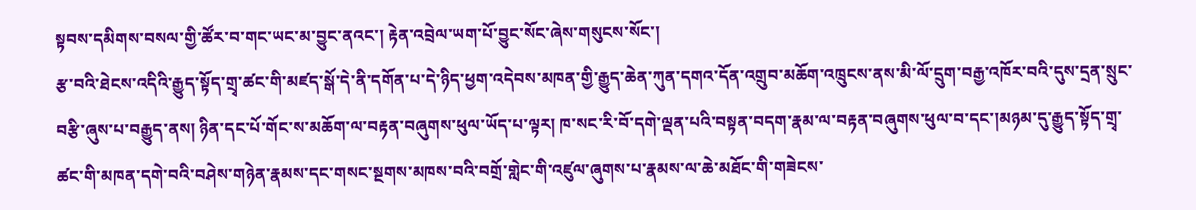སྟབས་དམིགས་བསལ་གྱི་ཚོར་བ་གང་ཡང་མ་བྱུང་ནའང་། རྟེན་འབྲེལ་ཡག་པོ་བྱུང་སོང་ཞེས་གསུངས་སོང་།
རྩ་བའི་ཐེངས་འདིའི་རྒྱུད་སྟོད་གྲྭ་ཚང་གི་མཛད་སྒོ་དེ་ནི་དགོན་པ་དེ་ཉིད་ཕྱག་འདེབས་མཁན་གྱི་རྒྱུད་ཆེན་ཀུན་དགའ་དོན་འགྲུབ་མཆོག་འཁྲུངས་ནས་མི་ལོ་དྲུག་བརྒྱ་འཁོར་བའི་དུས་དྲན་སྲུང་བརྩི་ཞུས་པ་བརྒྱུད་ནས། ཉིན་དང་པོ་གོང་ས་མཆོག་ལ་བརྟན་བཞུགས་ཕུལ་ཡོད་པ་ལྟར། ཁ་སང་རི་བོ་དགེ་ལྡན་པའི་བསྟན་བདག་རྣམ་ལ་བརྟན་བཞུགས་ཕུལ་བ་དང་།མཉམ་དུ་རྒྱུད་སྟོད་གྲྭ་ཚང་གི་མཁན་དགེ་བའི་བཤེས་གཉེན་རྣམས་དང་གསང་སྔགས་མཁས་བའི་བགྲོ་གླེང་གི་འཛུལ་ཞུགས་པ་རྣམས་ལ་ཆེ་མཐོང་གི་གཟེངས་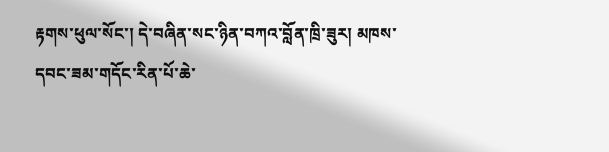རྟགས་ཕུལ་སོང་། དེ་བཞིན་སང་ཉིན་བཀའ་བློན་ཁྲི་ཟུར། མཁས་དབང་ཟམ་གདོང་རིན་པོ་ཆེ་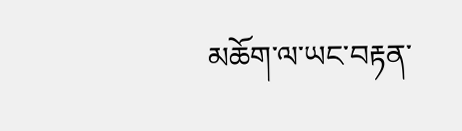མཆོག་ལ་ཡང་བརྟན་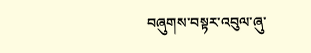བཞུགས་བསྟར་འབུལ་ཞུ་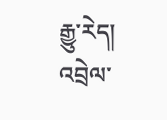རྒྱུ་རེད།
འབྲེལ་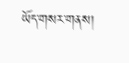ཡོད་གསར་གནས།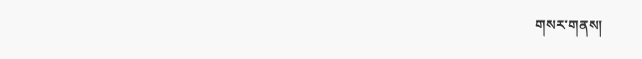གསར་གནས།